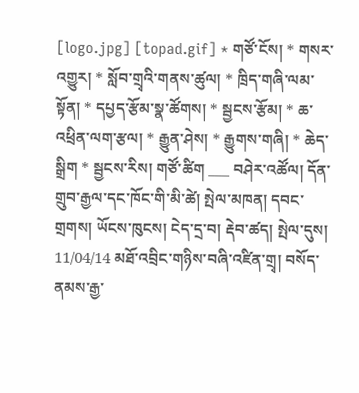[logo.jpg] [topad.gif] * གཙོ་ངོས། * གསར་འགྱུར། * སློབ་གྲྭའི་གནས་ཚུལ། * ཁྲིད་གཞི་ལམ་སྟོན། * དཔྱད་རྩོམ་སྣ་ཚོགས། * སྦྱངས་རྩོམ། * ཆ་འཕྲིན་ལག་རྩལ། * རྒྱུན་ཤེས། * རྒྱུགས་གཞི། * ཆེད་སྒྲིག * སྦྱངས་རིས། གཙོ་ཚིག ___ བཤེར་འཚོལ། དོན་གྲུབ་རྒྱལ་དང་ཁོང་གི་མི་ཚེ། སྤེལ་མཁན། དབང་གྲགས། ཡོངས་ཁུངས། ངེད་དྲ་བ། རྡེབ་ཚད། སྤེལ་དུས། 11/04/14 མཐོ་འབྲིང་གཉིས་བཞི་འཛིན་གྲྭ། བསོད་ནམས་རྒྱ་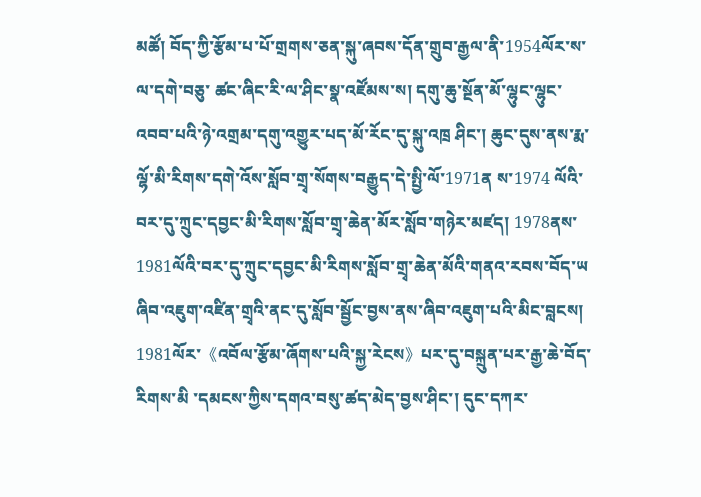མཚོ། བོད་ཀྱི་རྩོམ་པ་པོ་གྲགས་ཅན་སྐུ་ཞབས་དོན་གྲུབ་རྒྱལ་ནི་1954ལོར་ས་ལ་དགེ་བཅུ་ ཚང་ཞིང་རི་ལ་ཤིང་སྣ་འཛོམས་ས། དགུ་ཆུ་སྔོན་མོ་ལྷུང་ལྷུང་འབབ་པའི་ཉེ་འགྲམ་དགུ་འགྱུར་པད་མོ་རོང་དུ་སྐུ་འཁྲ ཤིང་། ཆུང་དུས་ནས་རྨ་ལྷོ་མི་རིགས་དགེ་འོས་སློབ་གྲྭ་སོགས་བརྒྱུད་དེ་སྤྱི་ལོ་1971ན ས་1974 ལོའི་བར་དུ་ཀྲུང་དབྱང་མི་རིགས་སློབ་གྲྭ་ཆེན་མོར་སློབ་གཉེར་མཛད། 1978ནས་1981ལོའི་བར་དུ་ཀྲུང་དབྱང་མི་རིགས་སློབ་གྲྭ་ཆེན་མོའི་གནའ་རབས་བོད་ཡ ཞིབ་འཇུག་འཛིན་གྲྭའི་ནང་དུ་སློབ་སྦྱོང་བྱས་ནས་ཞིབ་འཇུག་པའི་མིང་བླངས། 1981ལོར་《འབོལ་རྩོམ་ཞོགས་པའི་སྐྱ་རེངས》པར་དུ་བསྐྲུན་པར་རྒྱ་ཆེ་བོད་རིགས་མི ་དམངས་ཀྱིས་དགའ་བསུ་ཚད་མེད་བྱས་ཤིང་། དུང་དཀར་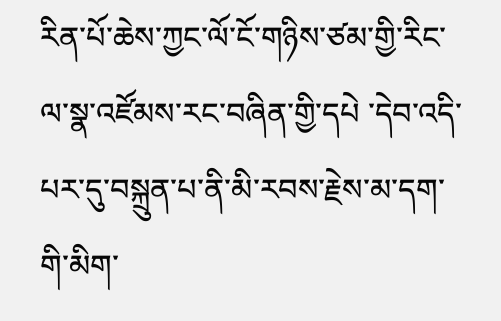རིན་པོ་ཆེས་ཀྱང་ལོ་ངོ་གཉིས་ཙམ་གྱི་རིང་ལ་སྣ་འཛོམས་རང་བཞིན་གྱི་དཔེ ་དེབ་འདི་པར་དུ་བསྐྲུན་པ་ནི་མི་རབས་རྗེས་མ་དག་གི་མིག་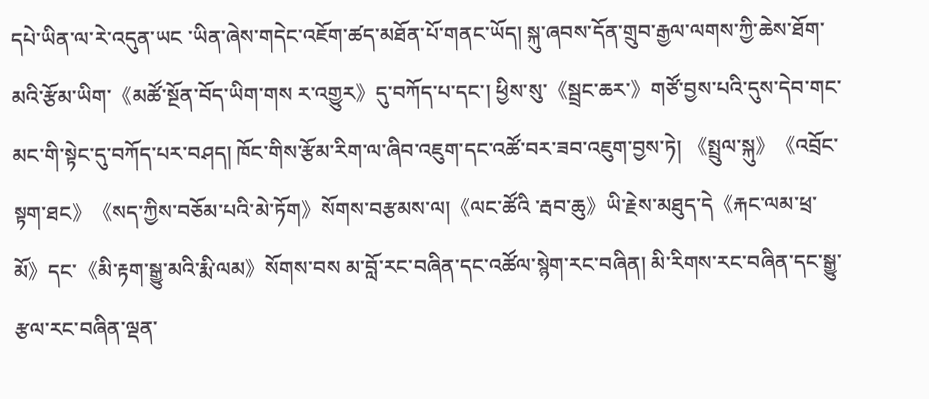དཔེ་ཡིན་ལ་རེ་འདུན་ཡང ་ཡིན་ཞེས་གདེང་འཇོག་ཚད་མཐོན་པོ་གནང་ཡོད། སྐུ་ཞབས་དོན་གྲུབ་རྒྱལ་ལགས་ཀྱི་ཆེས་ཐོག་མའི་རྩོམ་ཡིག་《མཚོ་སྔོན་བོད་ཡིག་གས ར་འགྱུར》དུ་བཀོད་པ་དང་། ཕྱིས་སུ་《སྦྲང་ཆར་》གཙོ་བྱས་པའི་དུས་དེབ་གང་མང་གི་སྟེང་དུ་བཀོད་པར་བཤད། ཁོང་གིས་རྩོམ་རིག་ལ་ཞིབ་འཇུག་དང་འཚོ་བར་ཟབ་འཇུག་བྱས་ཏེ། 《སྤྲུལ་སྐུ》《འབྲོང་སྟག་ཐང》《སད་ཀྱིས་བཅོམ་པའི་མེ་ཏོག》སོགས་བརྩམས་ལ།《ལང་ཚོའི ་རྦབ་ཆུ》ཡི་རྗེས་མཐུད་དེ《རྐང་ལམ་ཕྲ་མོ》དང་《མི་རྟག་སྒྱུ་མའི་རྨི་ལམ》སོགས་བས མ་བློ་རང་བཞིན་དང་འཚོལ་སྙེག་རང་བཞིན། མི་རིགས་རང་བཞིན་དང་སྒྱུ་རྩལ་རང་བཞིན་ལྡན་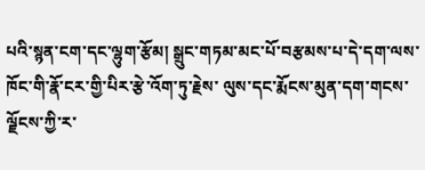པའི་སྙན་ངག་དང་ལྷུག་རྩོམ། སྒྲུང་གཏམ་མང་པོ་བརྩམས་པ་དེ་དག་ལས་ཁོང་གི་རྣོ་ངར་གྱི་པིར་རྩེ་འོག་ཏུ་རྗེས་ ལུས་དང་རྨོངས་མུན་དག་གངས་ལྗོངས་ཀྱི་ར་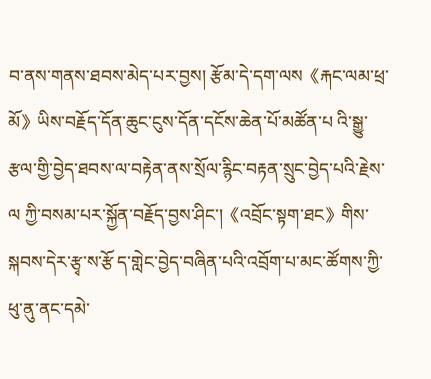བ་ནས་གནས་ཐབས་མེད་པར་བྱས། རྩོམ་དེ་དག་ལས《རྐང་ལམ་ཕྲ་མོ》ཡིས་བརྗོད་དོན་ཆུང་ངུས་དོན་དངོས་ཆེན་པོ་མཚོན་པ འི་སྒྱུ་རྩལ་གྱི་བྱེད་ཐབས་ལ་བརྟེན་ནས་སྲོལ་རྙིང་བརྟན་སྲུང་བྱེད་པའི་རྗེས་ལ ཀྱི་བསམ་པར་སྐྱོན་བརྗོད་བྱས་ཤིང་།《འབྲོང་སྟག་ཐང》གིས་སྐབས་དེར་རྩྭ་ས་རྩོ ད་གླེང་བྱེད་བཞིན་པའི་འབྲོག་པ་མང་ཚོགས་ཀྱི་ཕུ་ནུ་ནང་དམེ་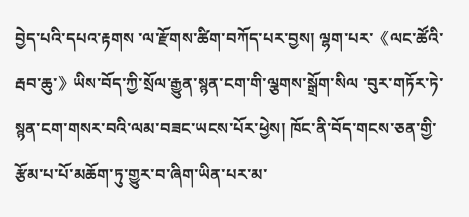བྱེད་པའི་དཔའ་རྟགས ་ལ་རྫོགས་ཚིག་བཀོད་པར་བྱས། ལྷག་པར་《ལང་ཚོའི་རྦབ་ཆུ་》ཡིས་བོད་ཀྱི་སྲོལ་རྒྱུན་སྙན་ངག་གི་ལྕགས་སྒྲོག་སིལ ་བུར་གཏོར་ཏེ་སྙན་ངག་གསར་བའི་ལམ་བཟང་ཡངས་པོར་ཕྱེས། ཁོང་ནི་བོད་གངས་ཅན་གྱི་རྩོམ་པ་པོ་མཆོག་ཏུ་གྱུར་བ་ཞིག་ཡིན་པར་མ་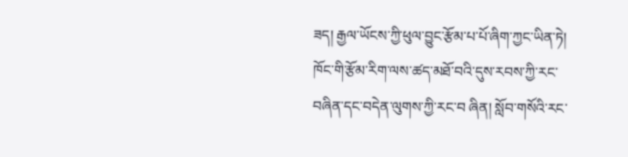ཟད། རྒྱལ་ཡོངས་ཀྱི་ཕུལ་བྱུང་རྩོམ་པ་པོ་ཞིག་ཀྱང་ཡིན་ཏེ། ཁོང་གི་རྩོམ་རིག་ལས་ཚད་མཐོ་བའི་དུས་རབས་ཀྱི་རང་བཞིན་དང་བདེན་ལུགས་ཀྱི་རང་བ ཞིན། སློབ་གསོའི་རང་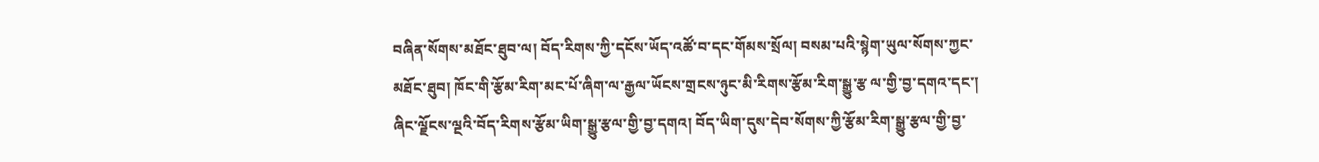བཞིན་སོགས་མཐོང་ཐུབ་ལ། བོད་རིགས་ཀྱི་དངོས་ཡོད་འཚོ་བ་དང་གོམས་སྲོལ། བསམ་པའི་སྙེག་ཡུལ་སོགས་ཀྱང་མཐོང་ཐུབ། ཁོང་གི་རྩོམ་རིག་མང་པོ་ཞིག་ལ་རྒྱལ་ཡོངས་གྲངས་ཉུང་མི་རིགས་རྩོམ་རིག་སྒྱུ་རྩ ལ་གྱི་བྱ་དགའ་དང་། ཞིང་ལྗོངས་ལྔའི་བོད་རིགས་རྩོམ་ཡིག་སྒྱུ་རྩལ་གྱི་བྱ་དགའ། བོད་ཡིག་དུས་དེབ་སོགས་ཀྱི་རྩོམ་རིག་སྒྱུ་རྩལ་གྱི་བྱ་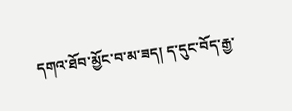དགའ་ཐོབ་མྱོང་བ་མ་ཟད། ད་དུང་བོད་རྒྱ་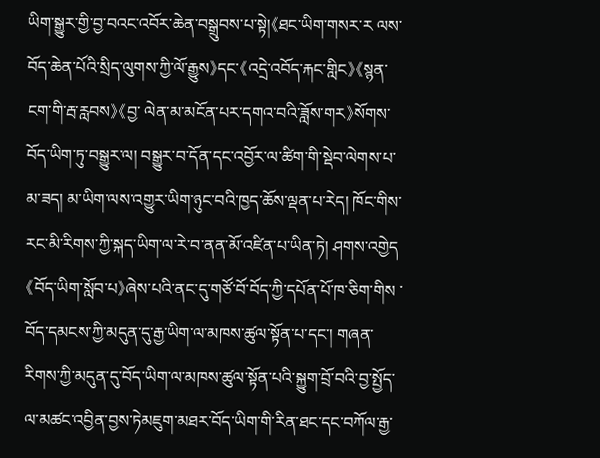ཡིག་སྒྱུར་གྱི་བྱ་བའང་འབོར་ཆེན་བསྒྲུབས་པ་སྟེ།《ཐང་ཡིག་གསར་ར ལས་བོད་ཆེན་པོའི་སྲིད་ལུགས་ཀྱི་ལོ་རྒྱུས》དང་《འདྲེ་འབོད་རྐང་གླིང》《སྙན་ ངག་གི་རྦ་རླབས》《བྱ་ ལེན་མ་མངོན་པར་དགའ་བའི་ཟློས་གར》སོགས་བོད་ཡིག་ཏུ་བསྒྱུར་ལ། བསྒྱུར་བ་དོན་དང་འབྱོར་ལ་ཚིག་གི་སྡེབ་ལེགས་པ་མ་ཟད། མ་ཡིག་ལས་འགྱུར་ཡིག་ཉུང་བའི་ཁྱད་ཆོས་ལྡན་པ་རེད། ཁོང་གིས་རང་མི་རིགས་ཀྱི་སྐད་ཡིག་ལ་རེ་བ་ནན་མོ་འཛིན་པ་ཡིན་ཏེ། ཤགས་འགྱེད《བོད་ཡིག་སློབ་པ》ཞེས་པའི་ནང་དུ་གཙོ་བོ་བོད་ཀྱི་དཔོན་པོ་ཁ་ཅིག་གིས ་བོད་དམངས་ཀྱི་མདུན་དུ་རྒྱ་ཡིག་ལ་མཁས་ཚུལ་སྟོན་པ་དང་། གཞན་རིགས་ཀྱི་མདུན་དུ་བོད་ཡིག་ལ་མཁས་ཚུལ་སྟོན་པའི་སྐྱུག་བྲོ་བའི་བྱ་སྤྱོད་ ལ་མཚང་འབྱིན་བྱས་ཏེམཇུག་མཐར་བོད་ཡིག་གི་རིན་ཐང་དང་བཀོལ་རྒྱ་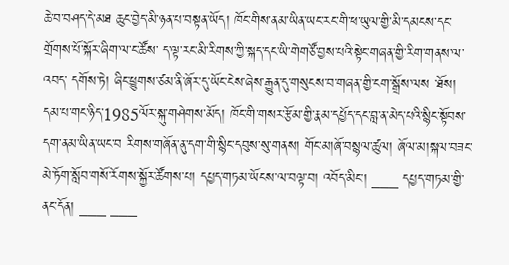ཆེ་བ་བཤད་དེ་མཐ ཆུང་བྱེད་མི་ཉན་པ་བསྟན་ཡོད། ཁོང་གིས་ནམ་ཡིན་ཡང་རང་གི་ཕ་ཡུལ་གྱི་མི་དམངས་དང་གྲོགས་པོ་སྐོར་ཞིག་ལ་ང་ཚོས་ ད་ལྟ་རང་མི་རིགས་ཀྱི་སྐད་དང་ཡི་གེགཙོ་བྱས་པའི་སྟེང་གཞན་གྱི་རིག་གནས་ལ་འབད་ དགོས་ཏེ། ཞིང་ཕྱུགས་ཙམ་ནི་ཞོར་དུ་ཡོང་ངེས་ཞེས་རྒྱུན་དུ་གསུངས་བ་གཞན་གྱི་ངག་སྒྲོས་ལས ་ཐོས། དམ་པ་གང་ཉིད་1985ལོར་སྐུ་གཤེགས་མོད། ཁོང་གི་གསར་རྩོམ་གྱི་རྣམ་དཔྱོད་དང་བླ་ན་མེད་པའི་སྙིང་སྟོབས་དག་ནམ་ཡིན་ཡང་བ རིགས་གཞོན་ནུ་དག་གི་སྙིང་དབུས་སུ་གནས། གོང་མ།ཞོ་བསྙལ་ཚུལ། ཞོལ་མ།སྐལ་བཟང་མེ་ཏོག་སློབ་གསོ་རོགས་སྐྱོར་ཚོགས་པ། དཔྱད་གཏམ་ཡོངས་ལ་བལྟ་བ། འབོད་མིང་། ___ དཔྱད་གཏམ་གྱི་ནང་དོན། ___ ___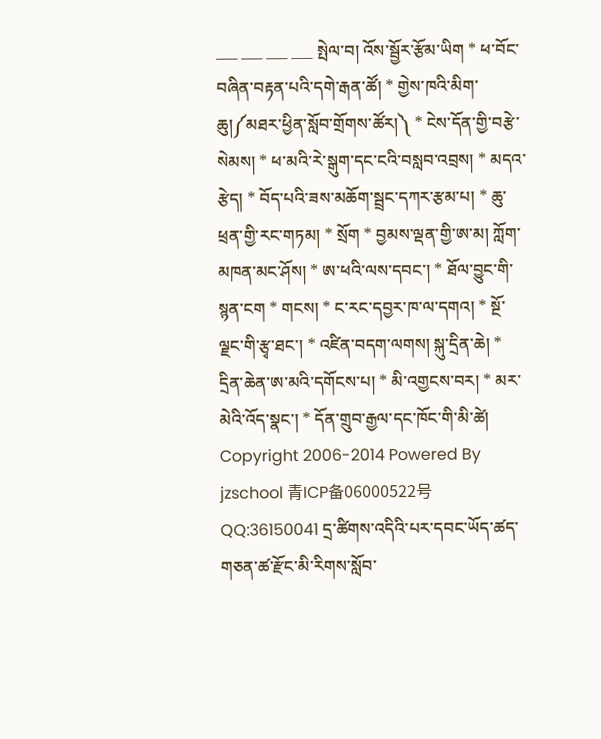___ ___ ___ ___ སྤེལ་བ། འོས་སྦྱོར་རྩོམ་ཡིག * ཕ་བོང་བཞིན་བརྟན་པའི་དགེ་རྒན་ཚོ། * གྱེས་ཁའི་མིག་ཆུ།༼མཐར་ཕྱིན་སློབ་གྲོགས་ཚོར།༽ * ངེས་དོན་གྱི་བརྩེ་སེམས། * ཕ་མའི་རེ་སྒུག་དང་ངའི་བསླབ་འབྲས། * མདའ་རྩེད། * བོད་པའི་ཟས་མཆོག་སྦྲང་དཀར་རྩམ་པ། * ཆུ་ཕྲན་གྱི་རང་གཏམ། * སྲོག * བྱམས་ལྡན་གྱི་ཨ་མ། ཀློག་མཁན་མང་ཤོས། * ཨ་ཕའི་ལས་དབང་། * ཐོལ་བྱུང་གི་སྙན་ངག * གངས། * ང་རང་དབྱར་ཁ་ལ་དགའ། * སྔོ་ལྗང་གི་རྩྭ་ཐང་། * འཛིན་བདག་ལགས། སྐུ་དྲིན་ཆེ། * དྲིན་ཆེན་ཨ་མའི་དགོངས་པ། * མི་འགྱངས་བར། * མར་མེའི་འོད་སྣང་། * དོན་གྲུབ་རྒྱལ་དང་ཁོང་གི་མི་ཚེ། Copyright 2006-2014 Powered By jzschool 青ICP备06000522号 QQ:36150041 དྲ་ཚིགས་འདིའི་པར་དབང་ཡོད་ཚད་གཅན་ཚ་རྫོང་མི་རིགས་སློབ་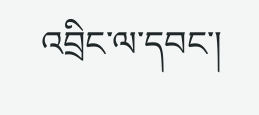འབྲིང་ལ་དབང་།